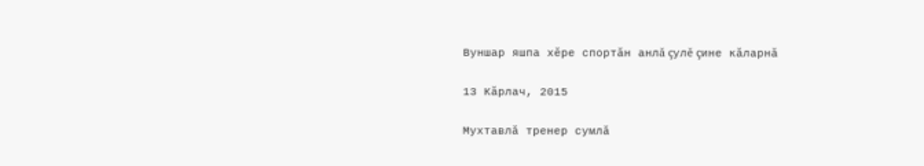Вуншар яшпа хĕре спортăн анлă çулĕ çине кăларнă

13 Кăрлач, 2015

Мухтавлă тренер сумлă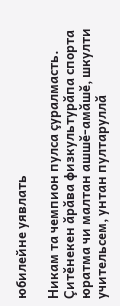юбилейне уявлать

Никам та чемпион пулса çуралмасть. Çитĕнекен ăрăва физкультурăпа спорта юратма чи малтан ашшĕ-амăшĕ, шкулти учительсем, унтан пултаруллă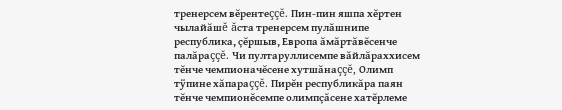тренерсем вĕрентеççĕ. Пин-пин яшпа хĕртен чылайăшĕ ăста тренерсем пулăшнипе республика, çĕршыв, Европа ăмăртăвĕсенче палăраççĕ. Чи пултаруллисемпе вăйлăраххисем тĕнче чемпионачĕсене хутшăнаççĕ, Олимп тÿпине хăпараççĕ. Пирĕн республикăра паян тĕнче чемпионĕсемпе олимпçăсене хатĕрлеме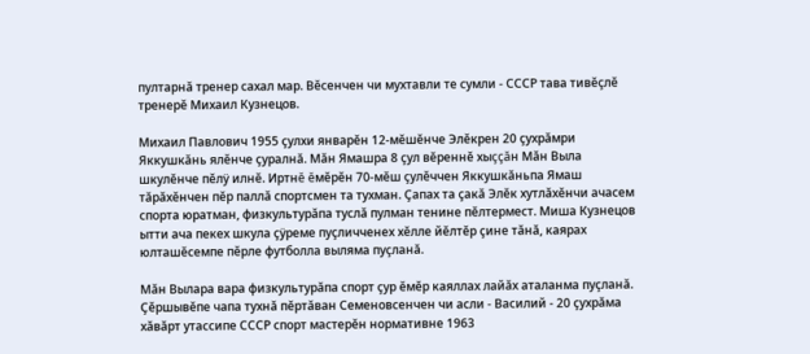пултарнă тренер сахал мар. Вĕсенчен чи мухтавли те сумли - СССР тава тивĕçлĕ тренерĕ Михаил Кузнецов.

Михаил Павлович 1955 çулхи январĕн 12-мĕшĕнче Элĕкрен 20 çухрăмри Яккушкăнь ялĕнче çуралнă. Мăн Ямашра 8 çул вĕреннĕ хыççăн Мăн Выла шкулĕнче пĕлÿ илнĕ. Иртнĕ ĕмĕрĕн 70-мĕш çулĕччен Яккушкăньпа Ямаш тăрăхĕнчен пĕр паллă спортсмен та тухман. Çапах та çакă Элĕк хутлăхĕнчи ачасем спорта юратман, физкультурăпа туслă пулман тенине пĕлтермест. Миша Кузнецов ытти ача пекех шкула çÿреме пуçличченех хĕлле йĕлтĕр çине тăнă, каярах юлташĕсемпе пĕрле футболла выляма пуçланă.

Мăн Вылара вара физкультурăпа спорт çур ĕмĕр каяллах лайăх аталанма пуçланă. Çĕршывĕпе чапа тухнă пĕртăван Семеновсенчен чи асли - Василий - 20 çухрăма хăвăрт утассипе СССР спорт мастерĕн нормативне 1963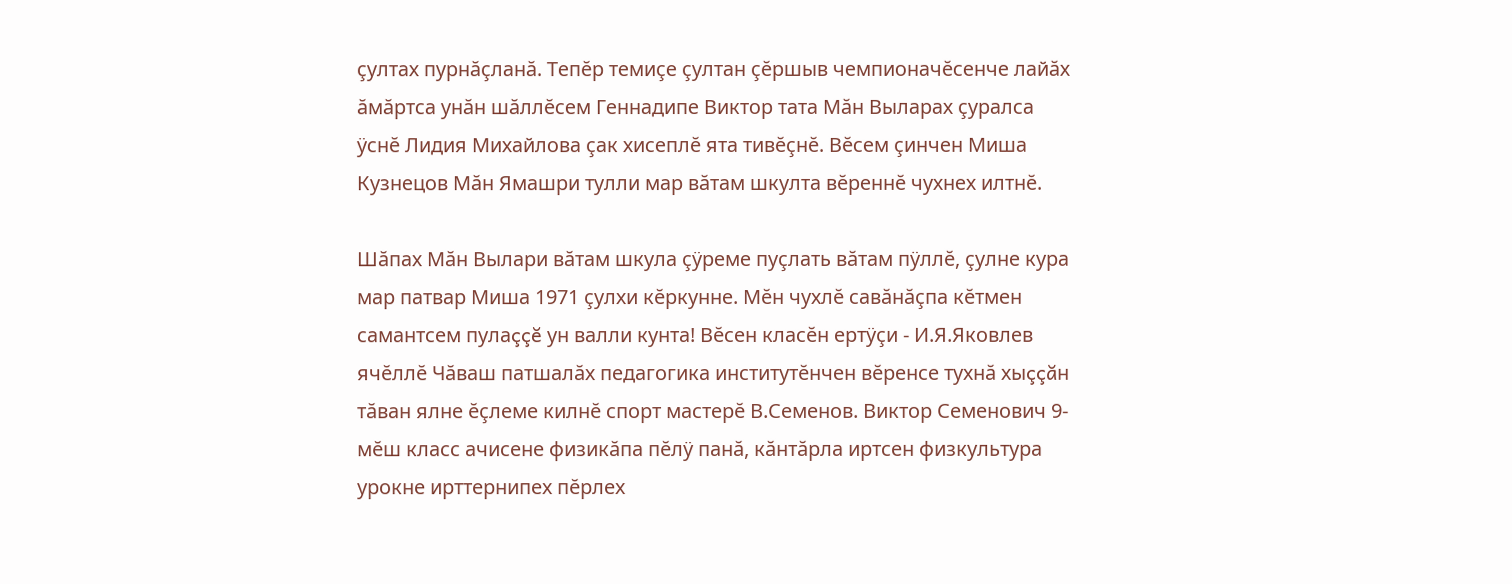çултах пурнăçланă. Тепĕр темиçе çултан çĕршыв чемпионачĕсенче лайăх ăмăртса унăн шăллĕсем Геннадипе Виктор тата Мăн Выларах çуралса ÿснĕ Лидия Михайлова çак хисеплĕ ята тивĕçнĕ. Вĕсем çинчен Миша Кузнецов Мăн Ямашри тулли мар вăтам шкулта вĕреннĕ чухнех илтнĕ.

Шăпах Мăн Вылари вăтам шкула çÿреме пуçлать вăтам пÿллĕ, çулне кура мар патвар Миша 1971 çулхи кĕркунне. Мĕн чухлĕ савăнăçпа кĕтмен самантсем пулаççĕ ун валли кунта! Вĕсен класĕн ертÿçи - И.Я.Яковлев ячĕллĕ Чăваш патшалăх педагогика институтĕнчен вĕренсе тухнă хыççăн тăван ялне ĕçлеме килнĕ спорт мастерĕ В.Семенов. Виктор Семенович 9-мĕш класс ачисене физикăпа пĕлÿ панă, кăнтăрла иртсен физкультура урокне ирттернипех пĕрлех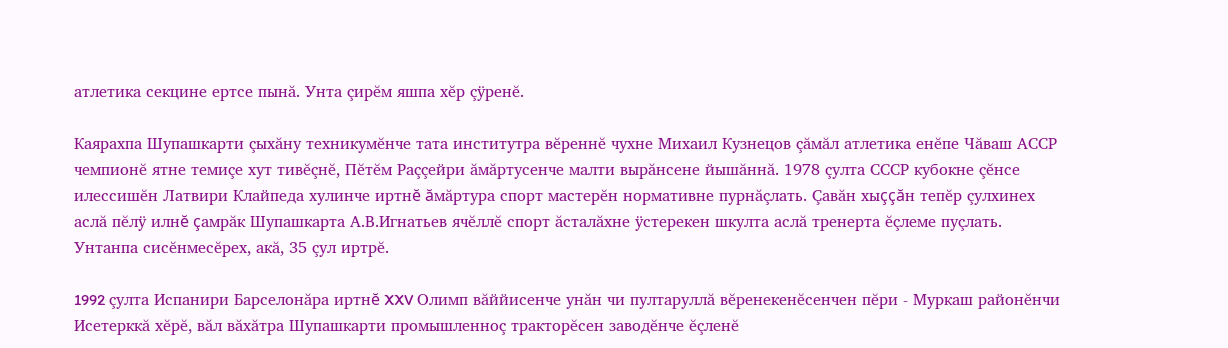атлетика секцине ертсе пынă. Унта çирĕм яшпа хĕр çÿренĕ.

Каярахпа Шупашкарти çыхăну техникумĕнче тата институтра вĕреннĕ чухне Михаил Кузнецов çăмăл атлетика енĕпе Чăваш АССР чемпионĕ ятне темиçе хут тивĕçнĕ, Пĕтĕм Раççейри ăмăртусенче малти вырăнсене йышăннă. 1978 çулта СССР кубокне çĕнсе илессишĕн Латвири Клайпеда хулинче иртнĕ ăмăртура спорт мастерĕн нормативне пурнăçлать. Çавăн хыççăн тепĕр çулхинех аслă пĕлÿ илнĕ çамрăк Шупашкарта А.В.Игнатьев ячĕллĕ спорт ăсталăхне ÿстерекен шкулта аслă тренерта ĕçлеме пуçлать. Унтанпа сисĕнмесĕрех, акă, 35 çул иртрĕ.

1992 çулта Испанири Барселонăра иртнĕ XXV Олимп вăййисенче унăн чи пултаруллă вĕренекенĕсенчен пĕри - Муркаш районĕнчи Исетерккă хĕрĕ, вăл вăхăтра Шупашкарти промышленноç тракторĕсен заводĕнче ĕçленĕ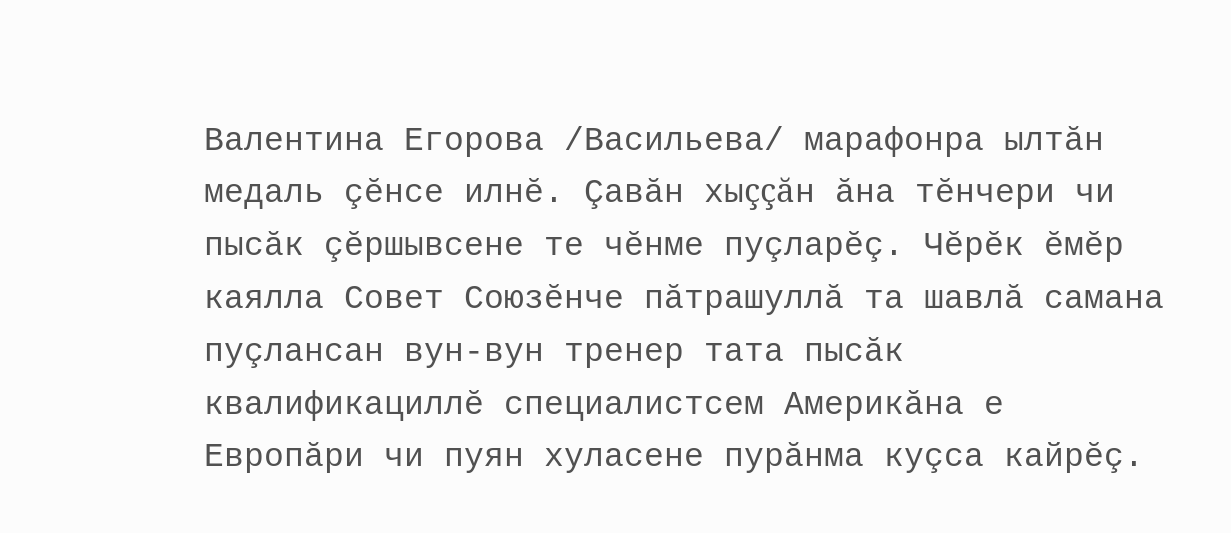Валентина Егорова /Васильева/ марафонра ылтăн медаль çĕнсе илнĕ. Çавăн хыççăн ăна тĕнчери чи пысăк çĕршывсене те чĕнме пуçларĕç. Чĕрĕк ĕмĕр каялла Совет Союзĕнче пăтрашуллă та шавлă самана пуçлансан вун-вун тренер тата пысăк квалификациллĕ специалистсем Америкăна е Европăри чи пуян хуласене пурăнма куçса кайрĕç.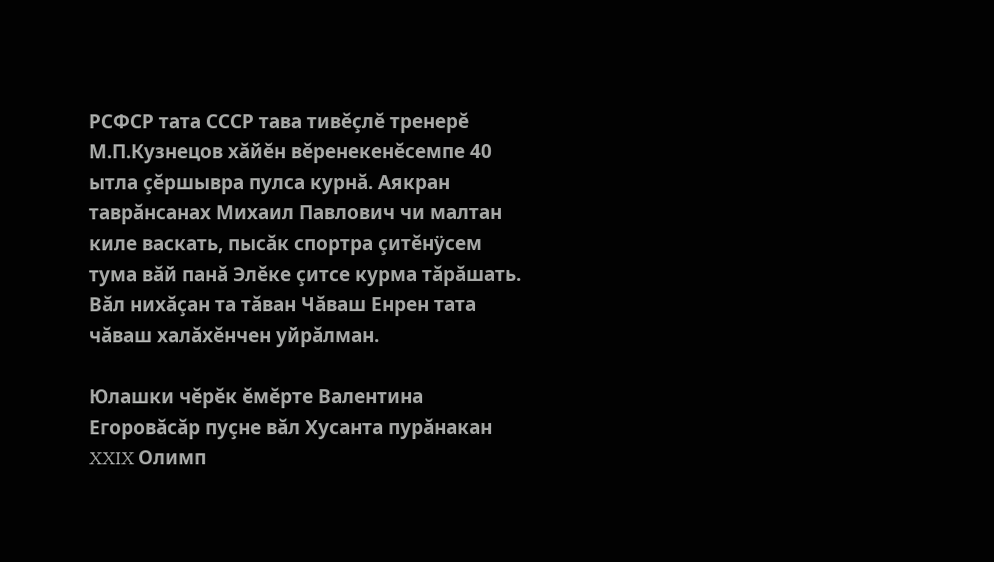РСФСР тата СССР тава тивĕçлĕ тренерĕ М.П.Кузнецов хăйĕн вĕренекенĕсемпе 40 ытла çĕршывра пулса курнă. Аякран таврăнсанах Михаил Павлович чи малтан киле васкать, пысăк спортра çитĕнÿсем тума вăй панă Элĕке çитсе курма тăрăшать. Вăл нихăçан та тăван Чăваш Енрен тата чăваш халăхĕнчен уйрăлман.

Юлашки чĕрĕк ĕмĕрте Валентина Егоровăсăр пуçне вăл Хусанта пурăнакан XXIX Олимп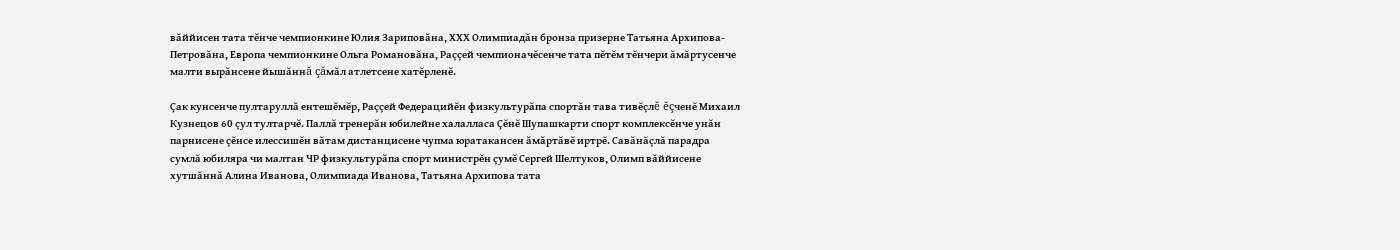вăййисен тата тĕнче чемпионкине Юлия Зариповăна, ХХХ Олимпиадăн бронза призерне Татьяна Архипова-Петровăна, Европа чемпионкине Ольга Романовăна, Раççей чемпионачĕсенче тата пĕтĕм тĕнчери ăмăртусенче малти вырăнсене йышăннă çăмăл атлетсене хатĕрленĕ.

Çак кунсенче пултаруллă ентешĕмĕр, Раççей Федерацийĕн физкультурăпа спортăн тава тивĕçлĕ ĕçченĕ Михаил Кузнецов 60 çул тултарчĕ. Паллă тренерăн юбилейне халалласа Çĕнĕ Шупашкарти спорт комплексĕнче унăн парнисене çĕнсе илессишĕн вăтам дистанцисене чупма юратакансен ăмăртăвĕ иртрĕ. Савăнăçлă парадра сумлă юбиляра чи малтан ЧР физкультурăпа спорт министрĕн çумĕ Сергей Шелтуков, Олимп вăййисене хутшăннă Алина Иванова, Олимпиада Иванова, Татьяна Архипова тата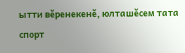ытти вĕренекенĕ, юлташĕсем тата спорт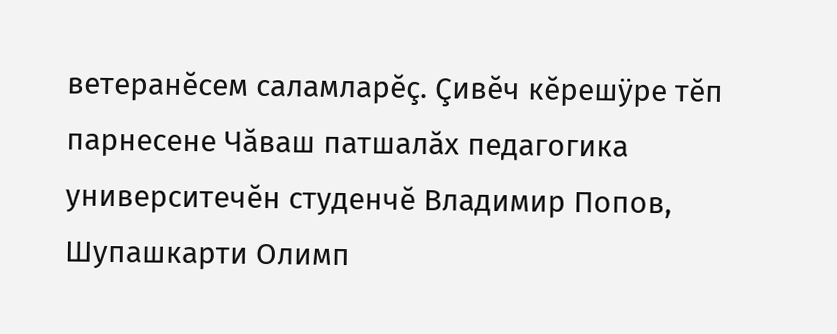ветеранĕсем саламларĕç. Çивĕч кĕрешÿре тĕп парнесене Чăваш патшалăх педагогика университечĕн студенчĕ Владимир Попов, Шупашкарти Олимп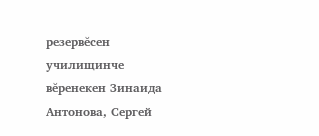резервĕсен училищинче вĕренекен Зинаида Антонова, Сергей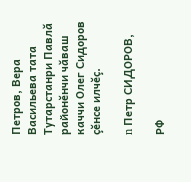Петров, Вера Васильева тата Тутарстанри Павлă районĕнчи чăваш каччи Олег Сидоров çĕнсе илчĕç.

n Петр СИДОРОВ,

РФ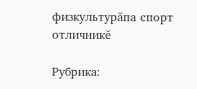физкультурăпа спорт отличникĕ

Рубрика: